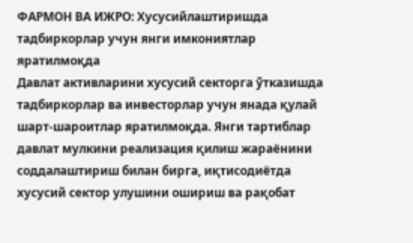ФАРМОН ВА ИЖРО: Хусусийлаштиришда тадбиркорлар учун янги имкониятлар яратилмоқда
Давлат активларини хусусий секторга ўтказишда тадбиркорлар ва инвесторлар учун янада қулай шарт-шароитлар яратилмоқда. Янги тартиблар давлат мулкини реализация қилиш жараёнини соддалаштириш билан бирга, иқтисодиётда хусусий сектор улушини ошириш ва рақобат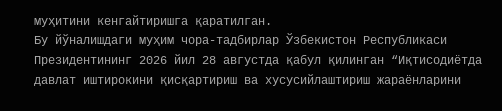муҳитини кенгайтиришга қаратилган.
Бу йўналишдаги муҳим чора-тадбирлар Ўзбекистон Республикаси Президентининг 2026 йил 28 августда қабул қилинган “Иқтисодиётда давлат иштирокини қисқартириш ва хусусийлаштириш жараёнларини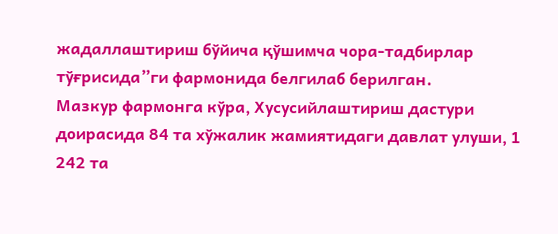жадаллаштириш бўйича қўшимча чора-тадбирлар тўғрисида”ги фармонида белгилаб берилган.
Мазкур фармонга кўра, Хусусийлаштириш дастури доирасида 84 та хўжалик жамиятидаги давлат улуши, 1 242 та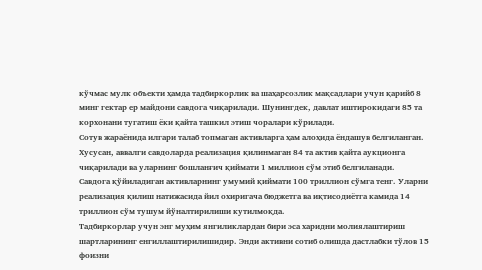кўчмас мулк объекти ҳамда тадбиркорлик ва шаҳарсозлик мақсадлари учун қарийб 8 минг гектар ер майдони савдога чиқарилади. Шунингдек, давлат иштирокидаги 85 та корхонани тугатиш ёки қайта ташкил этиш чоралари кўрилади.
Сотув жараёнида илгари талаб топмаган активларга ҳам алоҳида ёндашув белгиланган. Хусусан, аввалги савдоларда реализация қилинмаган 84 та актив қайта аукционга чиқарилади ва уларнинг бошланғич қиймати 1 миллион сўм этиб белгиланади.
Савдога қўйиладиган активларнинг умумий қиймати 100 триллион сўмга тенг. Уларни реализация қилиш натижасида йил охиригача бюджетга ва иқтисодиётга камида 14 триллион сўм тушум йўналтирилиши кутилмоқда.
Тадбиркорлар учун энг муҳим янгиликлардан бири эса харидни молиялаштириш шартларининг енгиллаштирилишидир. Энди активни сотиб олишда дастлабки тўлов 15 фоизни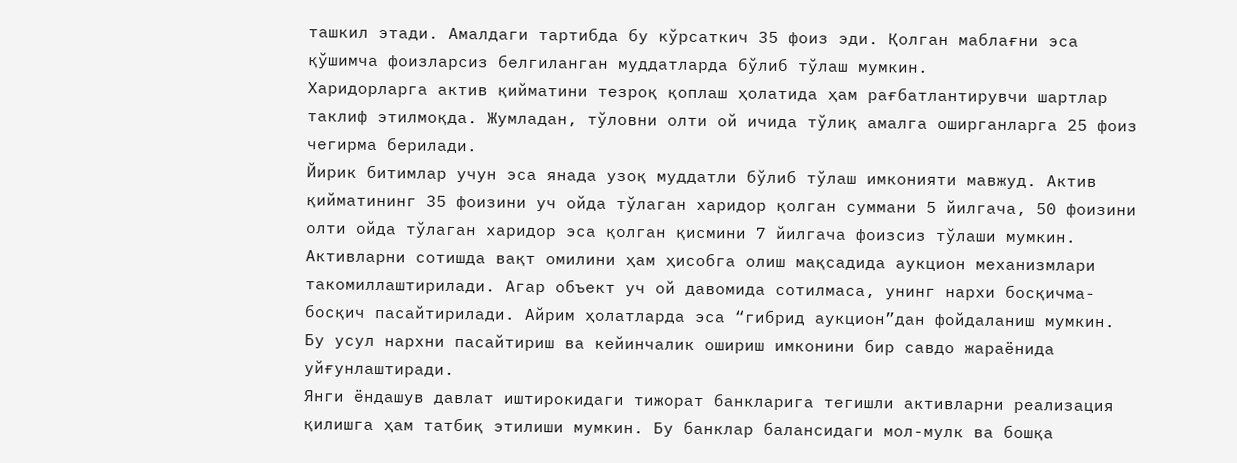ташкил этади. Амалдаги тартибда бу кўрсаткич 35 фоиз эди. Қолган маблағни эса қўшимча фоизларсиз белгиланган муддатларда бўлиб тўлаш мумкин.
Харидорларга актив қийматини тезроқ қоплаш ҳолатида ҳам рағбатлантирувчи шартлар таклиф этилмоқда. Жумладан, тўловни олти ой ичида тўлиқ амалга оширганларга 25 фоиз чегирма берилади.
Йирик битимлар учун эса янада узоқ муддатли бўлиб тўлаш имконияти мавжуд. Актив қийматининг 35 фоизини уч ойда тўлаган харидор қолган суммани 5 йилгача, 50 фоизини олти ойда тўлаган харидор эса қолган қисмини 7 йилгача фоизсиз тўлаши мумкин.
Активларни сотишда вақт омилини ҳам ҳисобга олиш мақсадида аукцион механизмлари такомиллаштирилади. Агар объект уч ой давомида сотилмаса, унинг нархи босқичма-босқич пасайтирилади. Айрим ҳолатларда эса “гибрид аукцион”дан фойдаланиш мумкин. Бу усул нархни пасайтириш ва кейинчалик ошириш имконини бир савдо жараёнида уйғунлаштиради.
Янги ёндашув давлат иштирокидаги тижорат банкларига тегишли активларни реализация қилишга ҳам татбиқ этилиши мумкин. Бу банклар балансидаги мол-мулк ва бошқа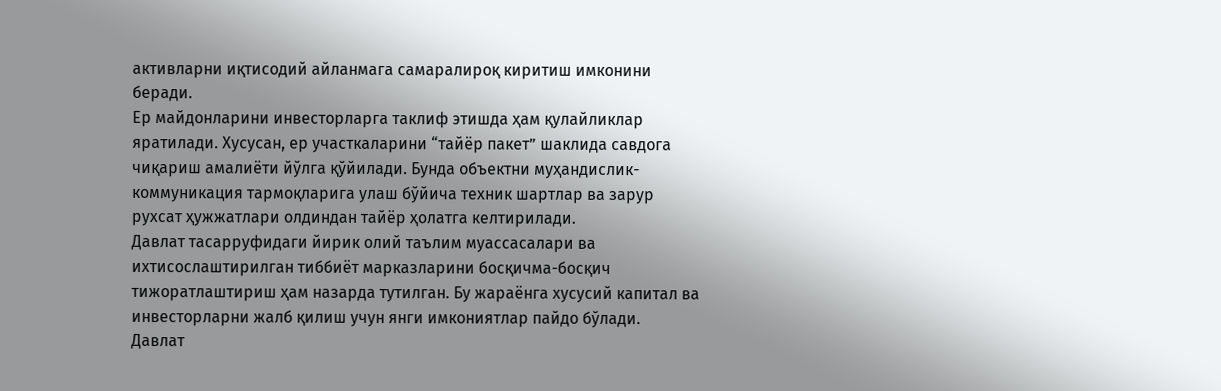активларни иқтисодий айланмага самаралироқ киритиш имконини беради.
Ер майдонларини инвесторларга таклиф этишда ҳам қулайликлар яратилади. Хусусан, ер участкаларини “тайёр пакет” шаклида савдога чиқариш амалиёти йўлга қўйилади. Бунда объектни муҳандислик-коммуникация тармоқларига улаш бўйича техник шартлар ва зарур рухсат ҳужжатлари олдиндан тайёр ҳолатга келтирилади.
Давлат тасарруфидаги йирик олий таълим муассасалари ва ихтисослаштирилган тиббиёт марказларини босқичма-босқич тижоратлаштириш ҳам назарда тутилган. Бу жараёнга хусусий капитал ва инвесторларни жалб қилиш учун янги имкониятлар пайдо бўлади.
Давлат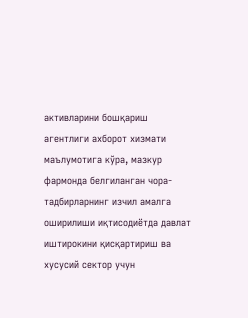активларини бошқариш агентлиги ахборот хизмати маълумотига кўра, мазкур фармонда белгиланган чора-тадбирларнинг изчил амалга оширилиши иқтисодиётда давлат иштирокини қисқартириш ва хусусий сектор учун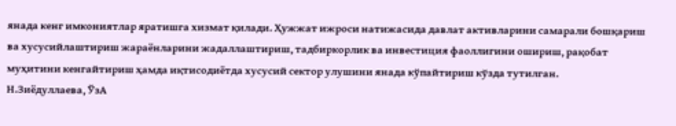янада кенг имкониятлар яратишга хизмат қилади. Ҳужжат ижроси натижасида давлат активларини самарали бошқариш ва хусусийлаштириш жараёнларини жадаллаштириш, тадбиркорлик ва инвестиция фаоллигини ошириш, рақобат муҳитини кенгайтириш ҳамда иқтисодиётда хусусий сектор улушини янада кўпайтириш кўзда тутилган.
Н.Зиёдуллаева, ЎзА